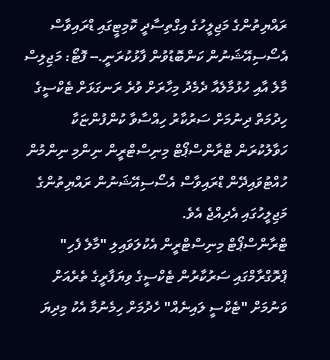ރައްޔިތުންގެ މަޖިލީހުގެ އިގްތިސާދީ ކޮމިޓީގައި ޑްރައިވާސް އެސޯސިއޭޝަނުން ކަންބޮޑުވުން ފާޅުކުރަނީ.-- ފޮޓޯ: މަޖިލިސް
މާލެ އާއި ހުޅުމާލެއާ ދެމެދު މިހާރަށް ވުރެ ރަނގަޅަށް ޓެކްސީގެ ހިދުމަތް ދިނުމަށް ސަރުކާރު ހިއްސާވާ ކުންފުންޏަކާ ހަވާލުކުރަން ޓްރާންސްޕޯޓް މިނިސްޓްރީން ނިންމި ނިންމުން ހުއްޓުވައިދޭން ޑްރައިވާސް އެސޯސިއޭޝަނުން ރައްޔިތުންގެ މަޖިލީހުގައި އެދިއްޖެ އެވެ.
ޓްރާންސްޕޯޓް މިނިސްޓްރީން އެކުލަވައިލި "މާލެ ފެހި" ޕްރޮގްރާމްގައި ސަރުކާރުން ޓެކްސީގެ ވިޔަފާރީގެ ތެރެއަށް ވަނުމަށް "ޓެކްސީ ލައިނެއް" ހެދުމަށް ހިމެނުމާ އެކު މިދިޔަ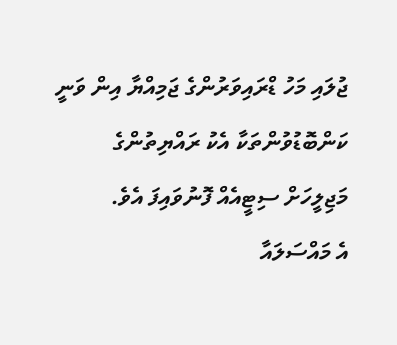ޖުލައި މަހު ޑްރައިވަރުންގެ ޖަމިއްޔާ އިން ވަނީ ކަންބޮޑުވުންތަކާ އެކު ރައްޔިތުންގެ މަޖިލީހަށް ސިޓީއެއް ފޮނުވައިފަ އެވެ.
އެ މައްސަލައާ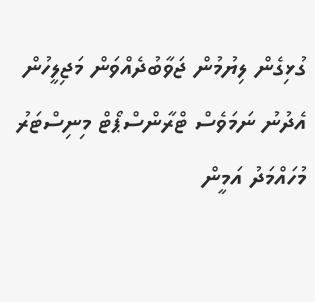ގުޅިގެން ލިޔުމުން ޖަވާބުދެއްވަން މަޖިލީހުން އެދުނު ނަމަވެސް ޓްރާންސްޕޯޓް މިނިސްޓަރު މުހައްމަދު އަމީން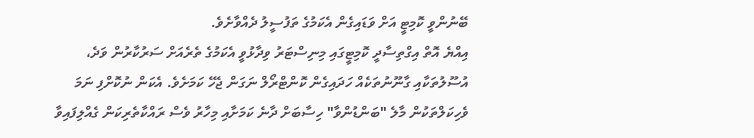ބޭނުންވީ ކޮމިޓީ އަށް ވަޑައިގެން އެކަމުގެ ތަފުސީލު ދެއްވާށެވެ.
އިއްޔެ އޮތް އިގްތިސާދީ ކޮމިޓީގައި މިނިސްޓަރު ވިދާޅުވީ އެކަމުގެ ތެރެއަށް ސަރުކާރުން ވަދެ، އުސޫލުތަކާއި ގާނޫނުތަކެއް ހަދައިގެން ކޮންޓްރޯލް ނަގަން ޖެހޭ ކަމަށެވެ. އެކަން ނުކޮށްފި ނަމަ ވެހިކަލްތަކުން މާލެ "ބަންޑުންވާ" ހިސާބަށް ދާނެ ކަމަށާއި މިހާރު ވެސް ރައްކާތެރިކަން ގެއްލިފައިވާ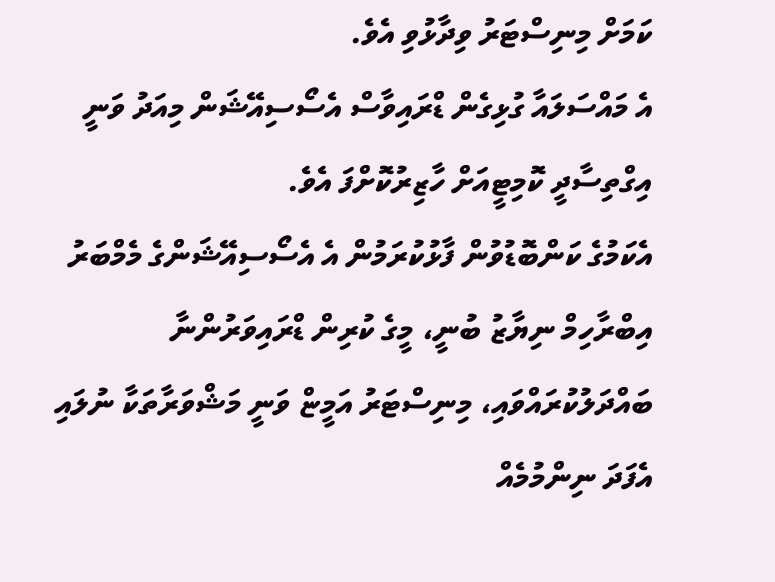ކަމަށް މިނިސްޓަރު ވިދާޅުވި އެވެ.
އެ މައްސަލައާ ގުޅިގެން ޑްރައިވާސް އެސޯސިއޭޝަން މިއަދު ވަނީ އިގްތިސާދީ ކޮމިޓީއަށް ހާޒިރުކޮށްފަ އެވެ.
އެކަމުގެ ކަންބޮޑުވުން ފާޅުކުރަމުން އެ އެސޯސިއޭޝަންގެ މެމްބަރު އިބްރާހިމް ނިޔާޒު ބުނީ، މީގެ ކުރިން ޑްރައިވަރުންނާ ބައްދަލުކުރައްވައި، މިނިސްޓަރު އަމީޏް ވަނީ މަޝްވަރާތަކާ ނުލައި އެފަދަ ނިންމުމެއް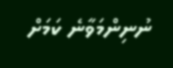ނުނިންމަވާނެ ކަމަށް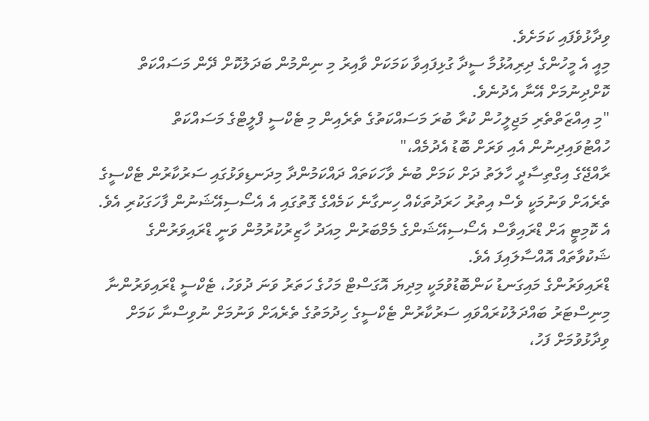ވިދާޅުވެފައި ކަމަށެވެ.
މިއީ އެ މީހުންގެ ދިރިއުޅުމާ ސީދާ ގުޅިފައިވާ ކަމަކަށް ވާއިރު މި ނިންމުން ބަދަލުކޮށް ދޭން މަސައްކަތް ކޮށްދިނުމަށް އޭނާ އެދުނެވެ.
"މި އިއްޒަތްތެރި މަޖިލީހުން ކުރާ ބުރަ މަސައްކަތުގެ ތެރެއިން މި ޓެކްސީ ފްލީޓްގެ މަސައްކަތް ހުއްޓުވައިދިނުން އެއި ވަރަށް ބޮޑު އެދުމެއް،"
ރާއްޖޭގެ އިގްތިސާދީ ހާލަތު ދަށް ކަމަށް ބުނެ ވާހަކަތައް ދައްކަމުންދާ މިދަނޑިވަޅުގައި ސަރުކާރުން ޓެކްސީގެ ތެރެއަށް ވަނުމަކީ ވެސް އިތުރު ހަރަދުތަކެއް ހިނގާނެ ކަމެއްގެ ގޮތުގައި އެ އެސޯސިއޭޝަނުން ފާހަގަކުރި އެވެ.
އެ ކޮމިޓީ އަށް ޑްރައިވާސް އެސޯސިއޭޝަންގެ މެމްބަރުން މިއަދު ހާޒިރުކުރުމުން ވަނީ ޑްރައިވަރުންގެ ޝަކުވާތައް އޮއްސާލައިފަ އެވެ.
ޑްރައިވަރުންގެ މައިގަނޑު ކަންބޮޑުވުމަކީ މިދިޔަ އޮގަސްޓް މަހުގެ ހަތަރު ވަނަ ދުވަހު، ޓެކްސީ ޑްރައިވަރުންނާ މިނިސްޓަރު ބައްދަލުކުރައްވައި ސަރުކާރުން ޓެކްސީގެ ހިދުމަތުގެ ތެރެއަށް ވަނުމަށް ނުވިސްނާ ކަމަށް ވިދާޅުވުމަށް ފަހު،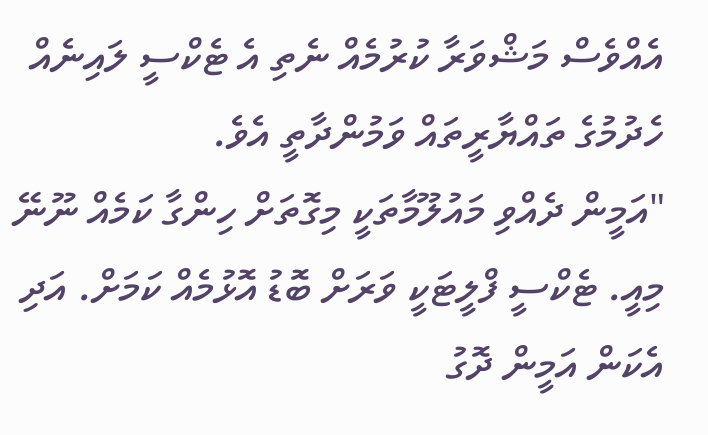އެއްވެސް މަޝްވަރާ ކުރުމެއް ނެތި އެ ޓެކްސީ ލައިނެއް ހެދުމުގެ ތައްޔާރީތައް ވަމުންދާތީ އެވެ.
"އަމީން ދެއްވި މައުލޫމާތަކީ މިގޮތަށް ހިންގާ ކަމެއް ނޫނޭ މިއީ. ޓެކްސީ ފްލީޓަކީ ވަރަށް ބޮޑު އޮޅުމެއް ކަމަށް. އަދި އެކަން އަމީން ދޮގު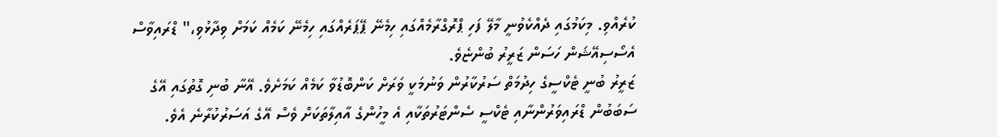ކުރެއްވި. މިކަމުގައި ދެއްކެވުނީ މާލޭ ފަހި ޕްރޮގްރާމެއްގައި ހިމެނޭ ޕޭޕަރެއްގައި ހިމެނޭ ކަމެއް ކަމަށް ވިދާޅުވި،" ޑްރައިވާސް އެސޯސިއޭޝަން ހަސަން ޒަރީރު ބުންޏެވެ.
ޒަރީރު ބުނީ ޓެކްސީގެ ހިދުމަތް ސަރުކާރުން ވަނުމަކީ ވަރަށް ކަންބޮޑުވާ ކަމެއް ކަމަށެވެ. އޭނާ ބުނި ގޮތުގައި އޭގެ ސަބަބުން ޑްރައިވަރުންނާއި ޓެކްސީ ސެންޓަރުތަކާއި އެ މީހުންގެ އާއިލާތަކަށް ވެސް އޭގެ އަސަރުކުރާނެ އެވެ.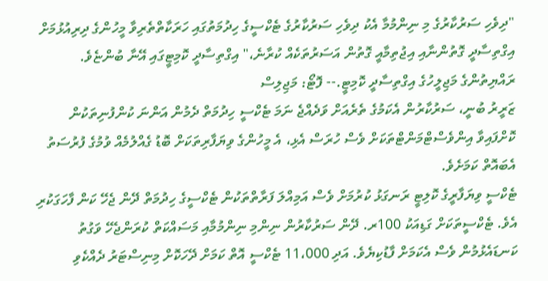"ދިވެހި ސަރުކާރުގެ މި ނިންމުމާ އެކު ދިވެހި ސަރުކާރުގެ ޓެކްސީގެ ހިދުމަތުގައި ހަރަކާތްތެރިވާ މީހުންގެ ދިރިއުޅުމަށް އިގްތިސާދީ ގޮތުންނާއި އިޖުތިމާއީ ގޮތުން އަސަރުތަކެއް ކުރާނެ،" އިގްތިސާދީ ކޮމިޓީގައި އޭނާ ބުންޏެވެ.
ރައްޔިތުންގެ މަޖިލީހުގެ އިގްތިސާދީ ކޮމިޓީ.-- ފޮޓޯ: މަޖިލިސް
ޒަރީރު ބުނީ، ސަރުކާރުން އެކަމުގެ ތެރެއަށް ވަދެއްޖެ ނަމަ ޓެކްސީ ހިދުމަތް ދެމުން އަންނަ ކުންފުނިތަކުން ކޮށްފައިވާ އިންވެސްޓްމަންޓްތަކަށް ވެސް ހުރަސް އެޅި، އެ މީހުންގެ ވިޔަފާރިތަކަށް ބޮޑު ގެއްލުމެއް ވުމުގެ ފުރުސަތު އެބައޮތް ކަމަށެވެ.
ޓެކްސީ ވިޔަފާރީގެ ކޮލިޓީ ރަނގަޅު ކުރުމަށް ވެސް އަމިއްލަ ފަރާތްތަކުން ޓެކްސީގެ ހިދުމަތް ދޭން ޖެހޭ ކަން ފާހަގަކުރި އެވެ. ޓެކްސީތަކަށް ގަޑިއަކު 100ރ. ދޭން ސަރުކާރުން ނިންމި ނިންމުމާއި މަސައްކަތް ކުރަންޖެހޭ ވަގުތު ކަނޑައެޅުމުން ވެސް އެކަމަށް ފާޑުކިޔެވެ. އަދި 11،000 ޓެކްސީ އޮތް ކަމަށް ދޭހަކޮށް މިނިސްޓަރު ދެއްކެވި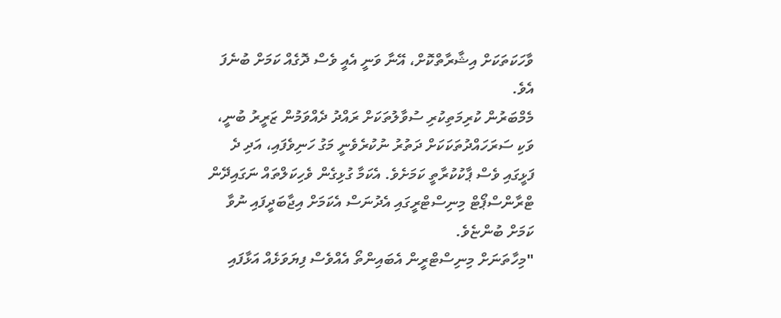ވާހަކަތަކަށް އިޝާރާތްކޮށް، އޭނާ ވަނީ އެއީ ވެސް ދޮގެއް ކަމަށް ބުނެފަ އެވެ.
މެމްބަރުން ކުރިމަތިކުރި ސުވާލުތަކަށް ރައްދު ދެއްވަމުން ޒަރީރު ބުނީ، ވަކި ސަރަހައްދުތަކަކަށް ދަތުރު ނުކުރެވެނީ މަގު ހަނިވެފައި، އަދި ދެ ފަޅީގައި ވެސް ޕާކުކުރާތީ ކަމަށެވެ. އެކަމާ ގުޅިގެން ވެހިކަލްތައް ނަގައިދޭން ޓްރާންސްޕޯޓް މިނިސްޓްރީގައި އެދުނަސް އެކަމަށް އިޖާބަދީފައި ނުވާ ކަމަށް ބުންޏެވެ.
"މިހާތަނަށް މިނިސްޓްރީން އެބައިންތޯ އެއްވެސް ފިޔަވަޅެއް އަޅާފައި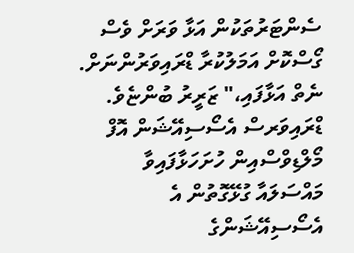ސެންޓަރުތަކުން އަޅާ ވަރަށް ވެސް ގޯސްކޮށް އަމަލުކުރާ ޑްރައިވަރުންނަށް. ނެތް އަޅާފައި،" ޒަރީރު ބުންޏެވެ.
ޑްރައިވަރސް އެސޯސިއޭޝަން އޮފް މޯލްޑިވްސްއިން ހުށަހަޅާފައިވާ މައްސަލައާ ގުޅޭގޮތުން އެ އެސޯސިއޭޝަންގެ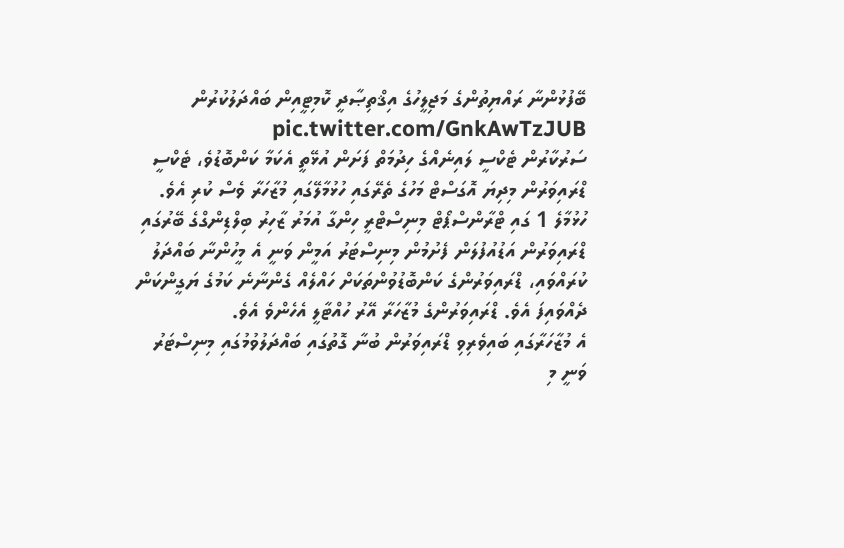ބޭފުޅުންނާ ރައްޔިތުންގެ މަޖިލީހުގެ އިޤްތިޞާދީ ކޮމިޓީއިން ބައްދަލުކުރުން pic.twitter.com/GnkAwTzJUB
ސަރުކާރުން ޓެކްސީ ލައިނެއްގެ ހިދުމަތް ފަށަން އުޅޭތީ އެކަމާ ކަންބޮޑުވެ، ޓެކްސީ ޑްރައިވަރުން މިދިޔަ އޮގަސްޓް މަހުގެ ތެރޭގައި ހުޅުމާލޭގައި މުޒާހަރާ ވެސް ކުރި އެވެ. ހުޅުމާލެ 1 ގައި ޓްރާންސްޕޯޓް މިނިސްޓްރީ ހިންގާ އުމަރު ޒާހިރު ބިލްޑިންގްގެ ބޭރުގައި ޑްރައިވަރުން އަޑުއުފުލަން ފެށުމުން މިނިސްޓަރު އަމީން ވަނީ އެ މީހުންނާ ބައްދަލު ކުރައްވައި، ޑްރައިވަރުންގެ ކަންބޮޑުވުންތަކަށް ހައްލެއް ގެންނާނެ ކަމުގެ ޔަގީންކަން ދެއްވައިފަ އެވެ. ޑްރައިވަރުންގެ މުޒާހަރާ އޭރު ހުއްޓާލީ އެހެންވެ އެވެ.
އެ މުޒާހަރާގައި ބައިވެރިވި ޑްރައިވަރުން ބުނާ ގޮތުގައި ބައްދަލުވުމުގައި މިނިސްޓަރު ވަނީ މި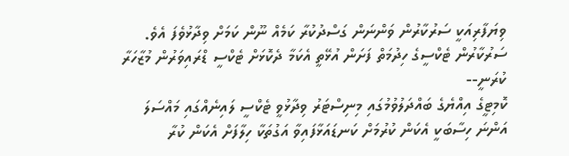ވިޔަފާރިއަކީ ސަރުކާރުން ވަންނަން ގަސްދުކުރާ ކަމެއް ނޫން ކަމަށް ވިދާޅުވެފަ އެވެ.
ސަރުކާރުން ޓެކްސީގެ ހިދުމަތް ފަށަން އުޅޭތީ އެކަމާ ދެކޮޅަށް ޓެކްސީ ޑްރައިވަރުން މުޒާހަރާ ކުރަނީ--
ކޮމިޓީގެ އިއްޔެގެ ބައްދަލުވުމުގައި މިނިސްޓަރު ވިދާޅުވީ ޓެކްސީ ލައިނެއްގައި މައްސަލަ އަންނަ ހިސާބަކީ އެކަން ކުރުމަށް ކަނޑައަޅާފައިވާ އަގުތަކާ ހިލާފަށް އެކަން ކުރާ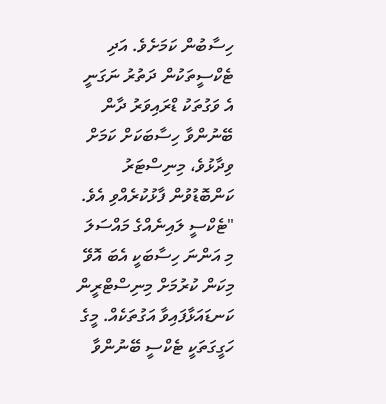ހިސާބުން ކަމަށެވެ. އަދި ޓެކްސީތަކުން ދަތުރު ނަގަނީ އެ ވަގުތަކު ޑްރައިވަރު ދާން ބޭނުންވާ ހިސާބަކަށް ކަމަށް ވިދާޅުވެ، މިނިސްޓަރު ކަންބޮޑުވުން ފާޅުކުރެއްވި އެވެ.
"ޓެކްސީ ލައިނެއްގެ މައްސަލަ މި އަންނަ ހިސާބަކީ އެބަ އޮވޭ މިކަން ކުރުމަށް މިނިސްޓްރީން ކަނޑައަޅާފައިވާ އަގުތަކެއް. މީގެ ހަގީގަތަކީ ޓެކްސީ ބޭނުންވާ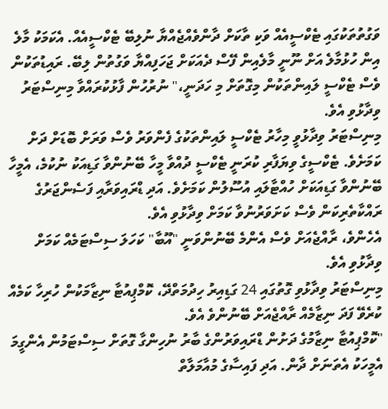ވަގުތުތަކުގައި ޓެކްސީއެއް ވަކި ތާކަށް ދާންވެއްޖެއްޔާ ނުލިބޭ ޓެކްސީއެއް. އެކަމަކު މާލެ އިން ހުޅުމާލެ އަށް ނޫނީ މާލެއިން ފޭސް ދެއަކަށް ޖަހަފިއްޔާ ވަގުތުން ލިބޭ. ރައިޑުތަކުން ވެސް ޓެކްސީ ލައިންތަކުން މިގޮތަށް މި ހަދަނީ،" ނުރުހުން ފާޅުކުރައްވާ މިނިސްޓަރު ވިދާޅުވި އެވެ.
މިނިސްޓަރު ވިދާޅުވީ މިހާރު ޓެކްސީ ލައިންތަކުގެ ފެންވަރު ވެސް ވަރަށް ބޮޑަށް ދަށް ކަމަށެވެ. ޓެކްސީގެ ވިޔަފާރި ކުރަނީ ޓެކްސީ ދުއްވާ މީހާ ބޭނުންވާ ގަޑިއަކު ނުކުމެ، އެމީހާ ބޭނުންވާ ގަޑިއަކަށް ހުއްޓާލައި އުސޫލުން ކަމަށެވެ. އަދި ޑްރައިވަރާއި ފަސެންޖަރުގެ ރައްކާތެރިކަން ވެސް ކަށަވަރުނުވާ ކަމަށް ވިދާޅުވި އެވެ.
އެހެންވެ، ރާއްޖެއަށް ވެސް އެންމެ ބޭނުންވަނީ "އޫބާ" ކަހަލަ ސިސްޓަމެއް ކަމަށް ވިދާޅުވި އެވެ.
މިނިސްޓަރު ވިދާޅުވި ގޮތުގައި 24 ގަޑިއިރު ހިދުމަތްދޭ، ކޮމްޕިއުޓާ ނިޒާމަކުން ހުރިހާ ކަމެއް ކުރެވޭ ފަދަ ނިޒާމެއް ރާއްޖެއަށް ބޭނުންވެ އެވެ.
"ކޮމްޕިއުޓާ ނިޒާމުގެ ދަށުން ޑްރައިވަރުންގެ ބާރު ނުހިންގާ ގޮތަށް ސިސްޓަމުން އެންގީމަ އެމީހަކު އެތަނަށް ދާން. އަދި ފައިސާގެ މުއާމަލާތް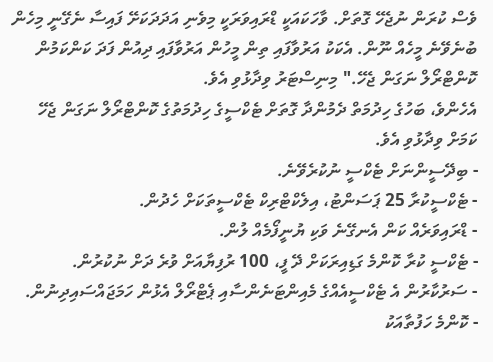ވެސް ކުރަން ނުޖެހޭ ގޮތަށް. ވާހަކައަކީ ޑްރައިވަރަކީ މިވެނި އަދަދަކަށޭ ފައިސާ ނެގޭނީ މިހެން ބުނެވޭނެ މީހެއް ނޫން. އެކަކު އަރުވާފައި ތިން މީހުން އަރުވާފައި ދިއުން ފަދަ ކަންކަމުން ކޮންޓްރޯލް ނަގަން ޖެހޭ." މިނިސްޓަރު ވިދާޅުވި އެވެ.
އެހެންވެ، ބަހުގެ ހިދުމަތް ދެމުންދާ ގޮތަށް ޓެކްސީގެ ހިދުމަތުގެ ކޮންޓްރޯލް ނަގަން ޖެހޭ ކަމަށް ވިދާޅުވި އެވެ.
- ބިދޭސީންނަށް ޓެކްސީ ނުކުރެވޭނެ.
- ޓެކްސީކުރާ 25 ޕަސަންޓު، އިލެކްޓްރިކް ޓެކްސީތަކަށް ހެދުން.
- ޑްރައިވަރެއް ކަން އެނގޭނެ ވަކި ޔުނީފޯމެއް ލުން.
- ޓެކްސީ ކުރާ ކޮންމެ ގަޑިއިރަކަށް ދޭ ފީ، 100 ރުފިޔާއަށް ވުރެ ދަށް ނުކުރުން.
- ސަރުކާރުން އެ ޓެކްސީއެއްގެ މެއިންޓަނެންސާއި ޕެޓްރޯލް އެޅުން ހަމަޖައްސައިދިނުން.
- ކޮންމެ ހަފުތާއަކު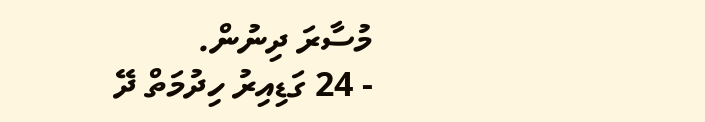މުސާރަ ދިނުން.
- 24 ގަޑިއިރު ހިދުމަތް ދޭ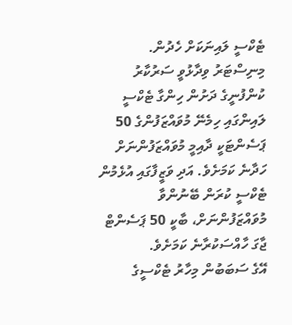ޓެކްސީ ލައިނަކަށް ހެދުން.
މިނިސްޓަރު ވިދާޅުވީ ސަރުކާރު ކުންފުނީގެ ދަށުން ހިންގާ ޓެކްސީ ލައިންގައި ހިމެނޭ މުވައްޒަފުންގެ 50 ޕަސެންޓަކީ ދާއިމީ މުވައްޒަފުންނަށް ހަދާނެ ކަމަށެވެ. އަދި ވަޒީފާގައި އުޅެމުން ޓެކްސީ ކުރަން ބޭނުންވާ މުވައްޒަފުންނަށް، ބާކީ 50 ޕަސެންޓް ޖާގަ ހާއްސަކުރާނެ ކަމަށެވެ.
އޭގެ ސަބަބުން މިހާރު ޓެކްސީގެ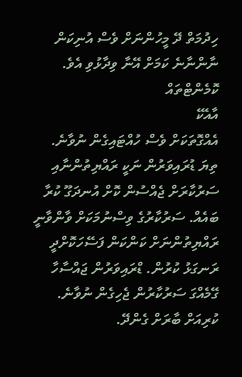ހިދުމަތް ދޭ މީހުންނަށް ވެސް އުނިކަން ނާންނާނެ ކަމަށް އޭނާ ވިދާޅުވި އެވެ.
ކޮމެންޓްތައް
އާއެކޭ
އެއްގޮތަކަށް ވެސް ހުއްޓައިގެން ނުވާނެ. ތިޔަ ޑުރައިވަރުން ނަކީ ރައްޔިތުންނާއި ސަރުކާރަށް ޖެއްސުން ކޮށް އުނދަގޫ ކުރާ ބައެއް. ސަރުކާރުގެ ވިސްނުމަކަށް ވާންވާނީ ރައްޔިތުންނަށް ކަންކަން ފަސޭހަކޮށްދީ ރަނގަޅު ކުރުން. ޑްރައިވަރުން ޖައްސާހާ ގޭމެއްގަ ސަރުކާރުން ޖެހިގެން ނުވާނެ. ކުރިއަށް ބާރަށް ގެންދޭ.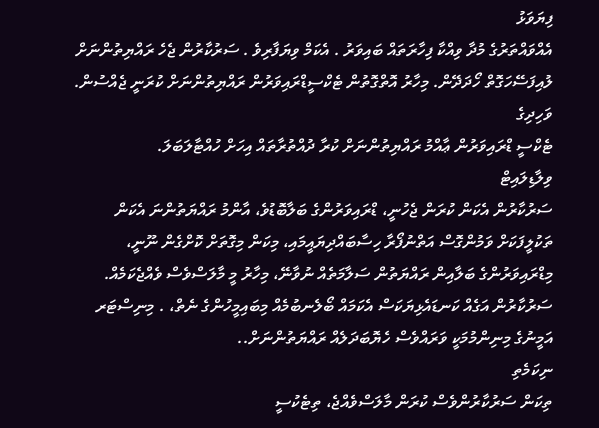ފިޔަވަޅު
އެއްވައްތަރުގެ މުދާ ވިއްކާ ފިހާރަތައް ބައިވަރު . އެކަމް ވިޔަފާރިވެ . ސަރުކާރުން ޖެހެ ރައްޔިތުންނަށް ލުއިފަސޭހަގޮތް ހޯދަދޭން. މިހާރު އޮތްގޮތުން ޓެކްސީޑްރައިވަރުން ރައްޔިތުންނަށް ކުރަނީ ޖެއްސުން.
ވަހިދިގެ
ޓެކްސީ ޑްރައިވަރުން ޢާއްމު ރައްޔިތުންނަށް ކުރާ ދުއްތުރާތައް އިހަށް ހުއްޓާލަބަލަ.
ވިލާޑިލައިޓް
ސަރުކާރުން އެކަން ކުރަން ޖެހުނީ، ޑްރައިވަރުންގެ ބަލާބޮޑުވެ، އާންމު ރައްޔަތުންނަ އެކަން ތަކުލީފަކަށް ވަމުންގޮސް އަތްނުފޯރާ ހިސާބައްދިޔައީމައި، މިކަން މިގޮތަށް ކޮށްގެން ނޫނީ، މިޑްރައިވަރުންގެ ބަލާއިން ރައްޔަތުން ސަލާމަތެއް ނުވާނޭ، މިހާރު މީ މާލަސްވެސް ވެއްޖެކަމެއް. ސަރުކާރުން އަގެއް ކަނޑައެޅިޔަކަސް އެކަމައް ބޯލެނބުމެއް މިބައިމީހުންގެ ނެތް، . މިނިސްޓަރ އަމީނުގެ މިނިންމުމަކީ ވަރައްވެސް ހެޔޮބަދަލެއް ރައްޔަތުންނަށް..
ނިކަމެތި
ތިކަން ސަރުކާރުންވެސް ކުރަން މާލަސްވެއްޖެ، ތިޓެކުސީ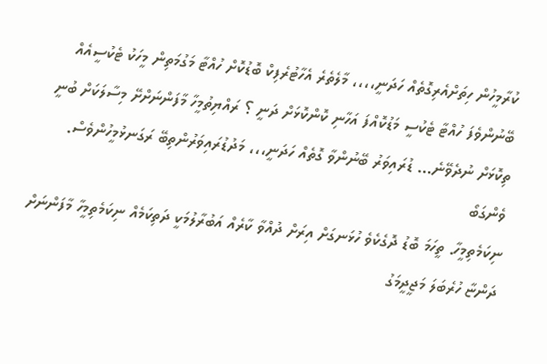ކުރާމީހުން ހިތަށްއެރިގޮތެއް ހަދަނީ،،،، މާލެތެރެ އެހާޓުރެފިކް ބޮޑުކޮށް ހުއްޓާ މަގުމަތިން މީހަކު ޓެކުސީއެއް ބޭނުންވެފަ ހުއްޓާ ޓެކުސީ މަޑުކޮއްފަ އަހާނި ކޮންކޮޅަށް ދަނީ ؟ ރައްޔިތުމީހާ މާފަންނަށްށޭ މިސާލަކަށް ބުނީ ތިކޮޅަށް ނުދެވޭނެ… ޑުރައިވަރު ބޭނުންވާ ގޮތެއް ހަދަނީ،،، މަދުޑުރައިވަރުންތިބޭ ރަގަނޅުމީހުންވެސް.
ވެންގަބޯ
ނިކަމެތިމީހާ. ތީހަމަ ބޮޑު ދޮގެކެވެ ހުޅަނގަށް އިރަށް ދުއްވާ ކާރެއް އަބުރާލުމަކީ ދަތިކަމެއް ނިކަމެތިމީހާ މާފަންނަށް ދަންޏާ ހުރެބަލަ މަޖީދީމަގު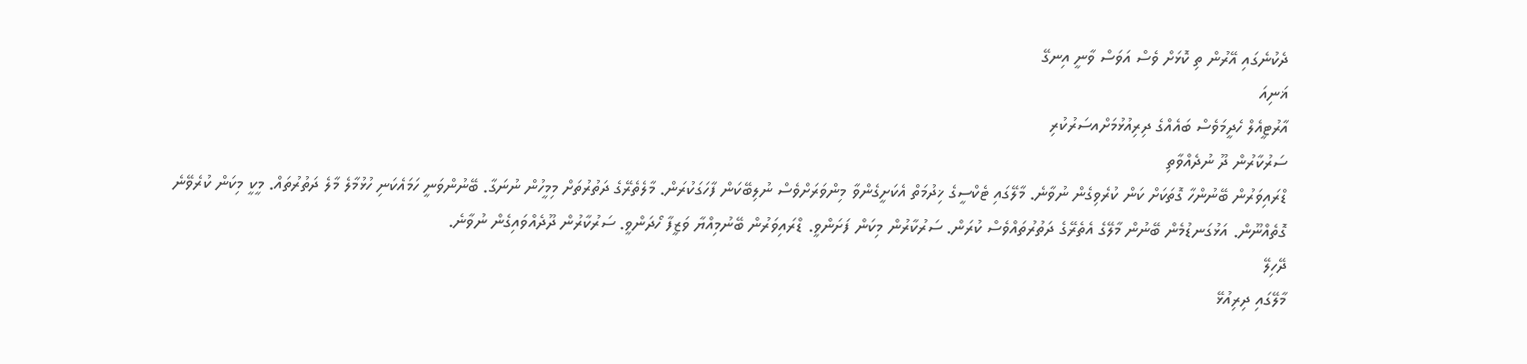ދެކުނެގައި އޭރުން ތި ކޮޅަށް ވެސް އަވަސް ވާނީ އިނގޭ
ޣަނިއަ
އާރުޓީއެލް ހެދީމަވެސް ބައެއްގެ ދިރިއުޅުމަށްއސަރުކުރި
ސަރުކާރުން ދޫ ނުދެއްވާތި
ޑްރައިވަރުން ބޭނުންހާ ގޮތަކަށް ކަން ކުރެވިގެން ނުވާނެ. މާލޭގައި ޓެކްސީގެ ޚިދުމަތް އެކަށީގެންވާ މިންވަރަށްވެސް ނުލިބޭކަން ފާހަގަކުރަން. މާލެތެރޭގެ ދަތުރުތަށް މިމީހުން ނުނަގާ. ބޭނުންވަނީ ހަމައެކަނި ހުޅުމާލެ މާލެ ދަތުރުތައް. މީކީ މިކަން ކުރެވޭނެ ގޮތެއްނޫން. އަޅުގަނޑުމެން ބޭނުން މާލޭގެ އެތެރޭގެ ދަތުރުތައްވެސް ކުރަން. ސަރުކާރުން މިކަން ފަށަންވީ. ޑްރައިވަރުން ބޭނުމިއްޔާ ވަޒީފާ ހޯދަންވީ. ސަރުކާރުން ދޫދެއްވައިގެން ނުވާނެ.
ދޭހިލޭ
މާލޭގައި ދިރިއުޅޭ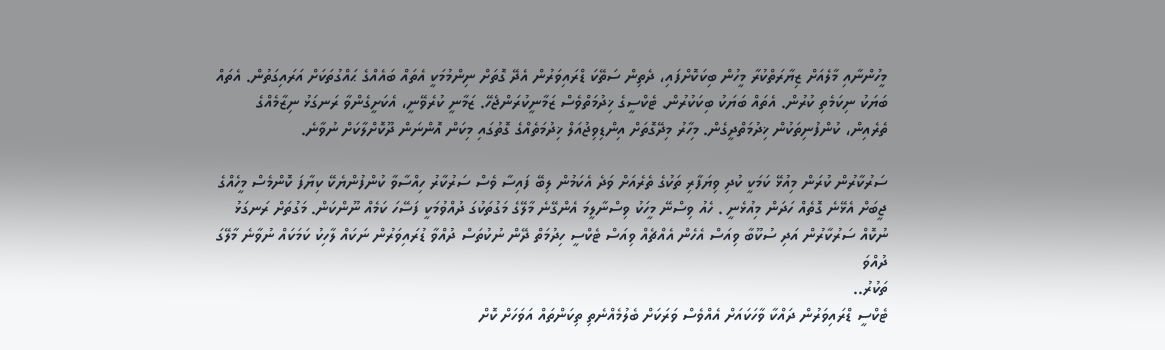މީހުންނާއި މާލެއަށް ޒިޔާރަތްކުރާ މީހުން ބިކަކޮށްފައި، ދެތިން ސަތޭކަ ޑްރައިވަރުން އެދޭ ގޮތަށް ނިންމުމަކީ އެތައް ބައެއްގެ ޙައްގުތަކަށް އަރައިގަތުން. އެތައް ބަޔަކު ނިކަމެތި ކުރުން. އެތައް ބަޔަކު ބިކަކުރުން. ޓެކްސީގެ ޚިދުމަތްވެސް ޒަމާނީކުރަންޖެހޭ. ޒަމާނީ ކުރެވޭނީ، އެކަށީގެންވާ ރަނގަޅު ނިޒާމެއްގެ ތެރެއިން، ކުންފުނިތަކުން ޚިދުމަތްދީގެން. މިހާރު މިދޭގޮތަށް އިންޑިވިޖުއަލް ޚިދުމަތެއްގެ ގޮތުގައި މިކަން އޮންނަން ދޫކޮށްލާކަށް ނުވާނެ.

ސަރުކާރުން ކުރަން މިއުޅޭ ކަމަކީ ކުދި ވިޔަފާރި ތަކުގެ ތެރެއަށް ވަދެ އެކަމުން ލިބޭ ފައިސާ ވެސް ސަރުކާރު ހިއްސާވާ ކުންފުންޔެކޭ ކިޔާފަ ކޮންމެސް މީހެއްގެ ޖީބަށް އެޅޭނެ ގޮތެއް ހަދަން މިއުޅެނީ . ހެއު ވިސްނޭ މީހަކު ވިސްނާލީމަ އެންގޭނެ މާލޭގެ މަގުތަކުގަ ދުއްވުމަކީ ފަސޭހަ ކަމެއް ނޫންކަން. މަގުތަށް ރަނގަޅު ނުކޮއް ސަރުކާރުން އަދި ސުކޫބާ ވިއަސް އެހެން އެއްޗެއް ވިއަސް ޓެކްސީ ހިދުމަތް ދޭން ނުކުތަސް ދުއްވާ ޑުރައިވަރުން ނަކައް ލާހިކު ކަމަކައް ނުވާނެ މާލޭގަ ދުއްވަ
ތަކުރު..
ޓެކްސީ ޑްރައިވަރުން ދައްކާ ވާހަކައަށް އެއްވެސް ވަރަކަށް ބެލުމެއްނެތި ތިކަންތައް އަވަހަށް ކޮށް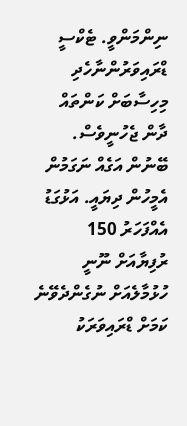ނިންމަންވީ. ޓެކްސީ ޑްރައިވަރުންނާހެދި މިހިސާބަށް ކަންތައް ދާން ޖެހުނީވެސް. ބޭނުން އަގެއް ނަގަމުން އެމީހުން ދިޔައީ. އަޅުގަޑު އެއްފަހަރު 150 ރުފިޔާއަށް ނޫނީ ހުޅުމާލެއަށް ނުގެންދެވޭނެ ކަމަށް ޑްރައިވަރަކު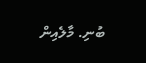ބުނި. މާލެއިން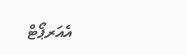އެއަރޕޯޓް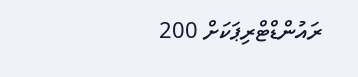ރައުންޑްޓްރިޕަކަށް 200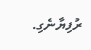ރުފިޔާނެގި.